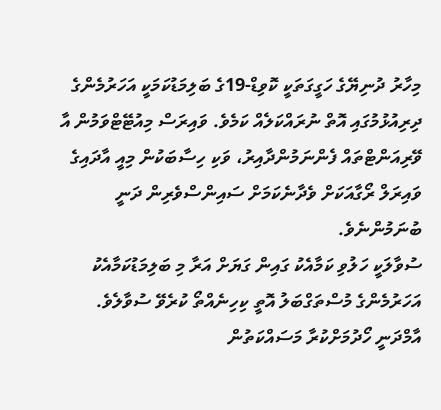މިހާރު ދުނިޔޭގެ ހަގީގަތަކީ ކޮވިޑް-19ގެ ބަލިމަޑުކަމަކީ އަހަރުމެންގެ ދިރިއުޅުމުގައި އޮތް ނުރައްކަލެއް ކަމެވެ. ވައިރަސް މިއުޓޭޓްވަމުން އާ ވޭރިއަންޓްތައް ފެންނަމުންދާއިރު، ވަކި ހިސާބަކުން މިއީ އާދައިގެ ވައިރަލް ރޯގާއަކަށް ވެދާނެކަމަށް ސައިންސްވެރިން ދަނީ ބުނަމުންނެވެ.
ސުވާލަކީ ހަލުވި ކަމާއެކު ގައިން ގަޔަށް އަރާ މި ބަލިމަޑުކަމާއެކު އަހަރުމެންގެ މުސްތަގްބަލު އޮތީ ކިހިނެއްތޯ ކުރެވޭ ސުވާލެވެ. އާމްދަނީ ހޯދުމަށްކުރާ މަސައްކަތުން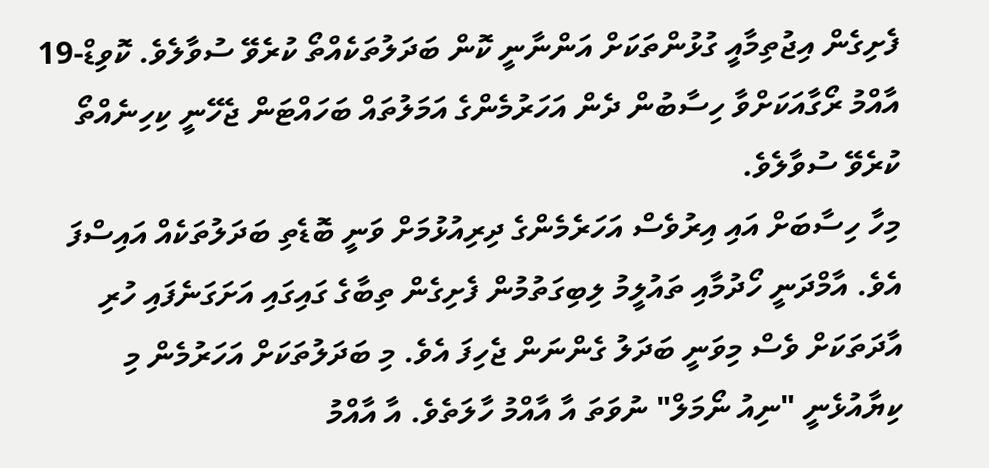ފެށިގެން އިޖުތިމާއީ ގުޅުންތަކަށް އަންނާނީ ކޮން ބަދަލުތަކެއްތޯ ކުރެވޭ ސުވާލެވެ. ކޮވިޑް-19 އާއްމު ރޯގާއަކަށްވާ ހިސާބުން ދެން އަހަރުމެންގެ އަމަލުތައް ބަހައްޓަން ޖެހޭނީ ކިހިނެއްތޯ ކުރެވޭ ސުވާލެވެ.
މިހާ ހިސާބަށް އައި އިރުވެސް އަހަރެމެންގެ ދިރިއުޅުމަށް ވަނީ ބޮޑެތި ބަދަލުތަކެއް އައިސްފަ އެވެ. އާމްދަނީ ހޯދުމާއި ތައުލީމު ލިބިގަތުމުން ފެށިގެން ތިބާގެ ގައިގައި އަށަގަނެފައި ހުރި އާދަތަކަށް ވެސް މިވަނީ ބަދަލު ގެންނަން ޖެހިފަ އެވެ. މި ބަދަލުތަކަށް އަހަރުމެން މި ކިޔާއުޅެނީ "ނިއު ނޯމަލް" ނުވަތަ އާ އާއްމު ހާލަތެވެ. އާ އާއްމު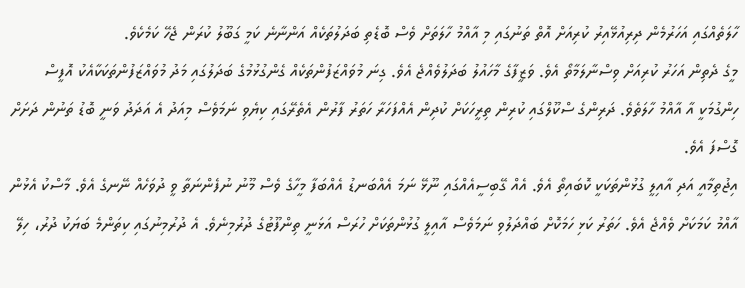ހާލަތެއްގައި އަހަރުމެން ދިރިއުޅޭއިރު ކުރިއަށް އޮތް ތަނުގައި މި އާއްމު ހާލަތަށް ވެސް ބޮޑެތި ބަދަލުތަކެއް އަންނާނެ ކަމީ ގަބޫލު ކުރަން ޖެހޭ ކަމެކެވެ.
މީގެ ދެތިން އަހަރު ކުރިއަށް ވިސްނާލަމާތޯ އެވެ. ވަޒީފާގެ މާހައުލު ބަދަލުވެއްޖެ އެވެ. ގިނަ މުވައްޒަފުންތަކެއް ގެންގުޅުމުގެ ބަދަލުގައި މަދު މުވައްޒަފުންތަކަކާއެކު އޮފީސް ހިންގުމަކީ އާ އާއްމު ހާލަތެވެ. ދަރިންގެ ސްކޫލްގައި ކުރިން ތިރީހަކަށް ކުދިން އެއްފަހަރާ ހަތަރު ފާރުން އެތެރޭގައި ކިޔެވި ނަމަވެސް މިއަދު އެ އަދަދު ވަނީ ބޮޑު ތަނުން ދަށަށް ގޮސްފަ އެވެ.
އިޖުތިމާއީ އަދި އާއިލީ ގުޅުންތަކަކީ ކޮބައިތޯ އެވެ. އެއް ގޭބިސީއެއްގައި ނޫޅޭ ނަމަ އެއްބަނޑު އެއްބަފާ މީހާގެ ވެސް މޫނު ނުފެންނަތާ ވީ ދުވަހެއް ނޭނގެ އެވެ. މާސްކު އެޅުން އާއްމު ކަމަކަށް ވެއްޖެ އެވެ. ހަތަރު ކަޅި ހަމަކޮށް ބައްދަލުވި ނަމަވެސް އާއިލީ ގުޅުންތަކަށް ހުރަސް އަޅަނީ ތިންފޫޓުގެ ދުރުމިނެވެ. އެ ދުރުމިނުގައި ކިތަންމެ ބަޔަކު ދުރު، ހިލޭ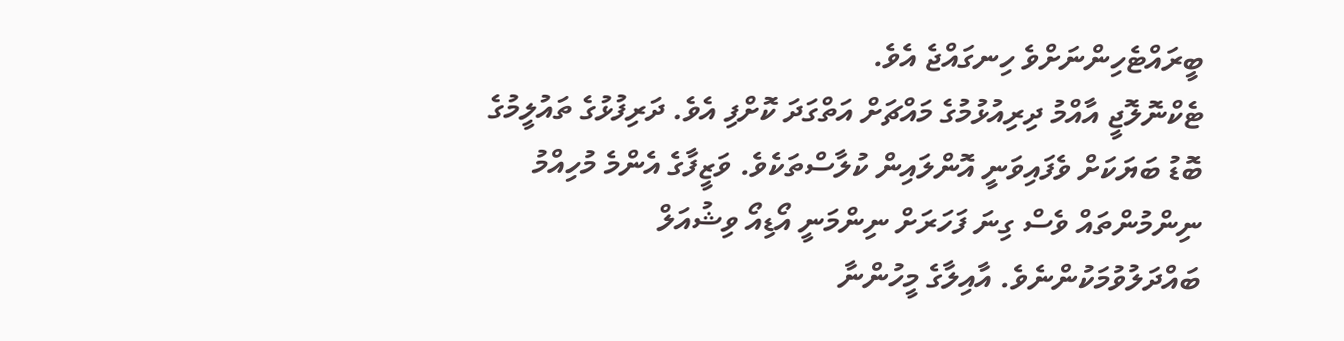ބީރައްޓެހިންނަށްވެ ހިނގައްޖެ އެވެ.
ޓެކްނޮލޮޖީ އާއްމު ދިރިއުޅުމުގެ މައްޗަށް އަތްގަދަ ކޮށްފި އެވެ. ދަރިފުޅުގެ ތައުލީމުގެ ބޮޑު ބަޔަކަށް ވެފައިވަނީ އޮންލައިން ކުލާސްތަކެވެ. ވަޒީފާގެ އެންމެ މުހިއްމު ނިންމުންތައް ވެސް ގިނަ ފަހަރަށް ނިންމަނީ އޯޑިއޯ ވިޝުއަލް ބައްދަލުވުމަކުންނެވެ. އާއިލާގެ މީހުންނާ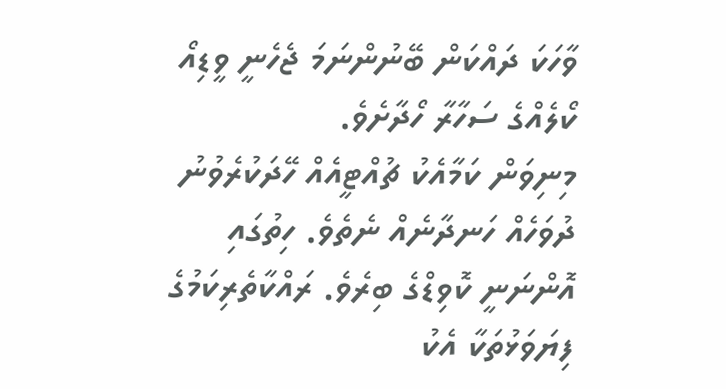ވާހަކަ ދައްކަން ބޭނުންނަމަ ޖެހެނީ ވީޑިއޯ ކޯލެއްގެ ސަހާރާ ހޯދާށެވެ.
މިނިވަން ކަމާއެކު ޗުއްޓީއެއް ހޭދަކުރެވުނު ދުވަހެއް ހަނދާނެއް ނެތެވެ. ހިތުގައި އޮންނަނީ ކޮވިޑްގެ ބިރެވެ. ރައްކާތެރިކަމުގެ ފިޔަވަޅުތަކާ އެކު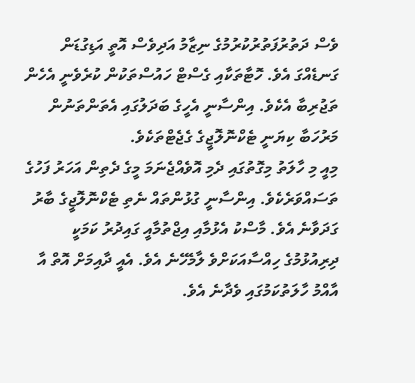ވެސް ދަތުރުފަތުރުކުރުމުގެ ނިޒާމު އަދިވެސް އޮތީ އަޑިގުޑަން ގަނޑެއްގަ އެވެ. ހޮޓާތަކާއި ގެސްޓް ހައުސްތަކުން ކުރެވެނީ އެހެން ތަޖުރިބާ އެކެވެ. އިންސާނީ އެހީގެ ބަދަލުގައި އެތަންތަނުން މަރުހަބާ ކިޔަނީ ޓެކްނޮލޮޖީގެ ގެޖެޓްތަކެވެ.
މިއީ މި ހާލަތު މިގޮތުގައި ދެމި އޮވެއްޖެނަމަ މީގެ ދެތިން އަހަރު ފަހުގެ ތަސައްވަރެކެވެ. އިންސާނީ ގުޅުންތައް ނެތި ޓެކްނޮލޮޖީގެ ބާރު ގަދަވާނެ އެވެ. މާސްކު އެޅުމާއި އިޖްތުމާއީ ގައިދުރު ކަމަކީ ދިރިއުޅުމުގެ ހިއްސާއަކަށްވެ ލާމެހޭނެ އެވެ. އެއީ ދާއިމަށް އޮތް އާ އާއްމު ހާލަތުކަމުގައި ވެދާނެ އެވެ.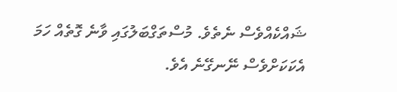ޝައްކެއްވެސް ނެތެވެ. މުސްތަގްބަލުގައި ވާނެ ގޮތެއް ހަމަ އެކަކަށްވެސް ނޭނގޭނެ އެވެ.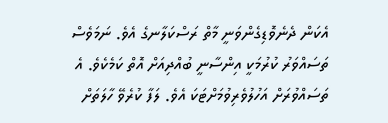އެކަން ދެނެވޮޑިގެންވަނީ މާތް ރަސްކަލާނގެ އެވެ. ނަމަވެސް ތަސައްވަރު ކުރުމަކީ އިންސާނީ ބުއްދިއަށް އޮތް ކަމެކެވެ. އެ ތަސައްވުރަށް އަހުލުވެރިވުމަށްޓަކަ އެވެ. ލަފާ ކުރެވޭ ހާލަތަށް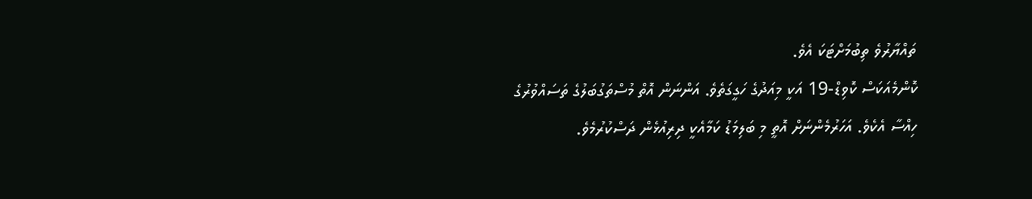ތައްޔާރުވެ ތިބުމަށްޓަކަ އެވެ.
ކޮންމެއަކަސް ކޮވިޑް-19 އަކީ މިއަދުގެ ހަގީގަތެވެ. އަންނަން އޮތް މުސްތަގުބަލުގެ ތަސައްވުރުގެ ހިއްސާ އެކެވެ. އަހަރުމެންނަށް އޮތީ މި ބަލިމަޑު ކަމާއެކީ ދިރިއުޅެން ދަސްކުރުމެވެ.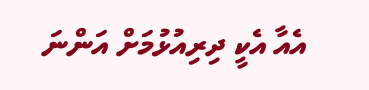އެއާ އެކީ ދިރިއުޅުމަށް އަންނަ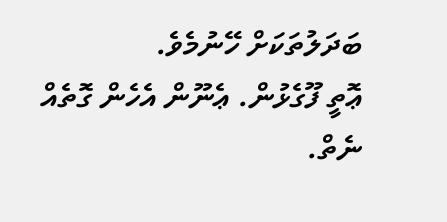ބަދަލުތަކަށް ހޭނުމެވެ.
ޢޮތީ ފޫގެޅުން. ޢެނޫން އެހެން ގޮތެއް ނެތް.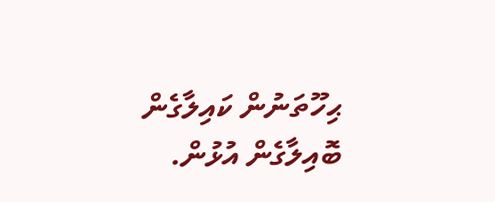ޙިހޫތަނުން ކައިލާގެން ބޮއިލާގެން އުޅުން.